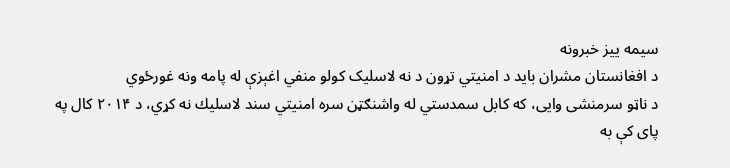سیمه ییز خبرونه
د افغانستان مشران باید د امنیتي تړون د نه لاسلیک کولو منفي اغېزې له پامه ونه غورځوي
د ناټو سرمنشی وایی، که کابل سمدستي له واشنګټن سره امنيتي سند لاسليك نه كړي، د ۲۰۱۴ كال په پاى كې به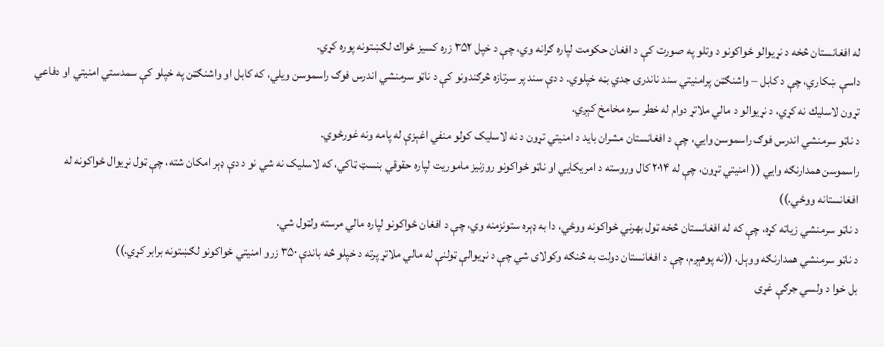له افغانستان څخه د نړيوالو ځواكونو د وتلو په صورت كې د افغان حكومت لپاره ګرانه وي، چې د خپل ۳۵۲ زره كسيز ځواك لګښتونه پوره كړي.
داسې ښكاري، چې د كابل – واشنګټن پرامنيتي سند ناندرۍ جدي بڼه خپلوي. د دې سند پر سرتازه څرګندونو كې د ناټو سرمنشي اندرس فوګ راسموسن ويلي، كه كابل او واشنګټن په خپلو كې سمدستي امنيتي او دفاعي تړون لاسليك نه كړي، د نړیوالو د مالي ملاتړ دوام له خطر سره مخامخ كېږي.
د ناټو سرمنشي اندرس فوګ راسموسن وايي، چې د افغانستان مشران باید د امنیتي تړون د نه لاسلیک کولو منفي اغېزې له پامه ونه غورځوي.
راسموسن همدارنګه وایي (( امنیتي تړون، چې له ۲۰۱۴ کال وروسته د امریکايي او ناټو ځواکونو روزنیز ماموریت لپاره حقوقي بنسټ ټاکي، كه لاسلیک نه شي نو د دې ډېر امکان شته، چې ټول نړیوال ځواکونه له افغانستانه ووځي.))
د ناټو سرمنشي زیاته کړه، چې كه له افغانستان څخه ټول بهرني ځواكونه ووځي، دا به ډېره ستونزمنه وي، چې د افغان ځواکونو لپاره مالي مرسته ولټول شي.
د ناټو سرمنشي همدارنګه ووېل، ((نه پوهېږم، چې د افغانستان دولت به څنګه وکولای شي چې د نړیوالې ټولنې له مالي ملاتړ پرته د خپلو څه باندې ۳۵۰ زرو امنیتي ځواکونو لګښتونه برابر کړي.))
بل خوا د ولسي جرګې غړی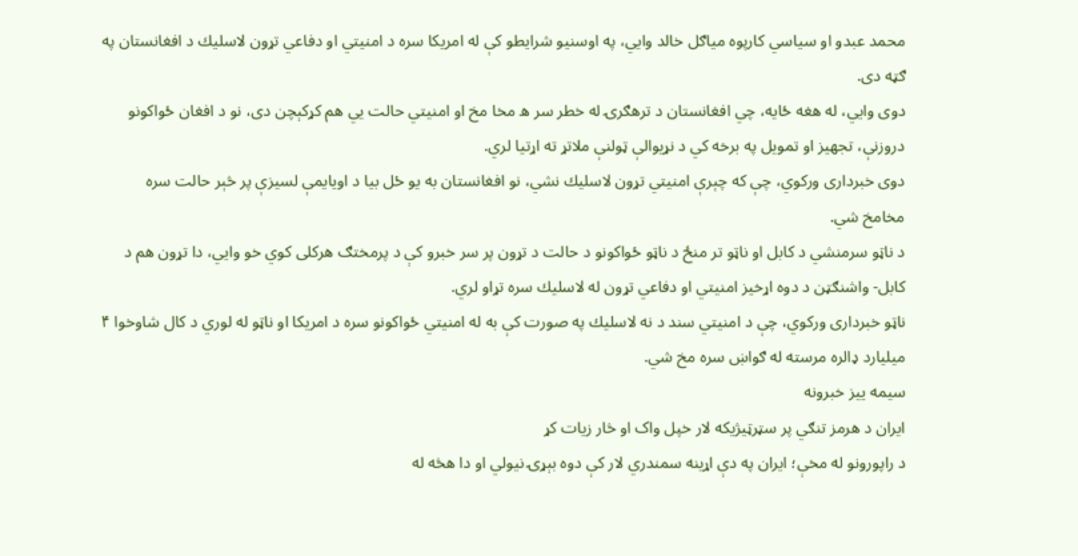محمد عبدو او سياسي كارپوه میاګل خالد وايي، په اوسنيو شرايطو كې له امريكا سره د امنيتي او دفاعي تړون لاسليك د افغانستان په ګټه دى.
دوی وايي، له هغه ځايه، چي افغانستان د ترهګرۍ له خطر سر ه مخا مخ او امنيتي حالت يي هم كړكېچن دى، نو د افغان ځواكونو دروزنې، تجهيز او تمويل په برخه كي د نړيوالې ټولنې ملاتړ ته اړتيا لري.
دوی خبردارى وركوي، چې كه چېرې امنيتي تړون لاسليك نشي، نو افغانستان به يو ځل بيا د اويايمې لسيزې پر څېر حالت سره مخامخ شي.
د ناټو سرمنشي د كابل او ناټو تر منځ د ناټو ځواكونو د حالت د تړون پر سر خبرو كې د پرمختګ هركلى كوي خو وايي، دا تړون هم د كابل- واشنګټن د دوه اړخيز امنيتي او دفاعي تړون له لاسليك سره تړاو لري.
ناټو خبردارى وركوي، چې د امنيتي سند د نه لاسليك په صورت كې به له امنيتي ځواكونو سره د امريكا او ناټو له لوري د كال شاوخوا ۴ ميليارد ډالره مرسته له ګواښ سره مخ شي.
سیمه ییز خبرونه
ایران د هرمز تنګي پر سټرټیژیکه لار خپل واک او څار زیات کړ
د راپورونو له مخې؛ ایران په دې اړینه سمندري لار کې دوه بېړۍ نیولي او دا هڅه له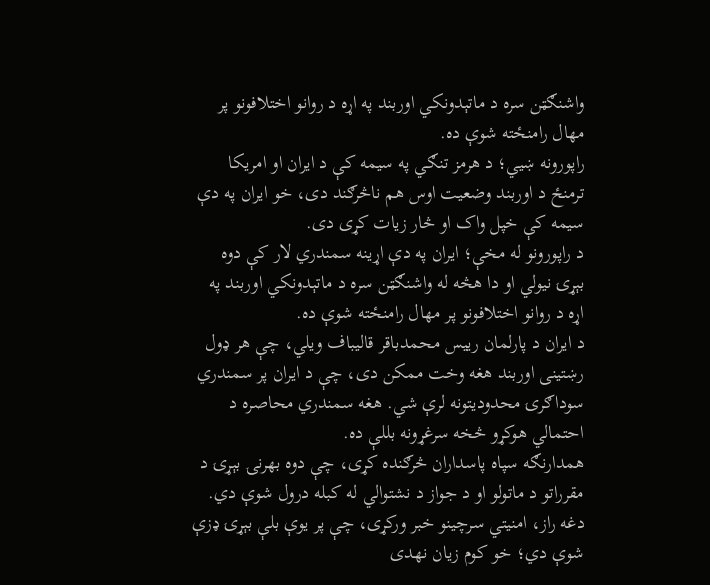واشنګټن سره د ماتېدونکي اوربند په اړه د روانو اختلافونو پر مهال رامنځته شوې ده.
راپورونه ښيي؛ د هرمز تنګي په سیمه کې د ایران او امریکا ترمنځ د اوربند وضعیت اوس هم ناڅرګند دی، خو ایران په دې سیمه کې خپل واک او څار زیات کړی دی.
د راپورونو له مخې؛ ایران په دې اړینه سمندري لار کې دوه بېړۍ نیولي او دا هڅه له واشنګټن سره د ماتېدونکي اوربند په اړه د روانو اختلافونو پر مهال رامنځته شوې ده.
د ایران د پارلمان رییس محمدباقر قالیباف ویلي، چې هر ډول رښتینی اوربند هغه وخت ممکن دی، چې د ایران پر سمندري سوداګرۍ محدودیتونه لرې شي. هغه سمندري محاصره د احتمالي هوکړو څخه سرغړونه بللې ده.
همدارنګه سپاه پاسداران څرګنده کړی، چې دوه بهرنۍ بېړۍ د مقرراتو د ماتولو او د جواز د نشتوالي له کبله درول شوې دي. دغه راز، امنیتي سرچینو خبر ورکړی، چې پر یوې بلې بېړۍ ډزې شوې دي؛ خو کوم زیان نهدی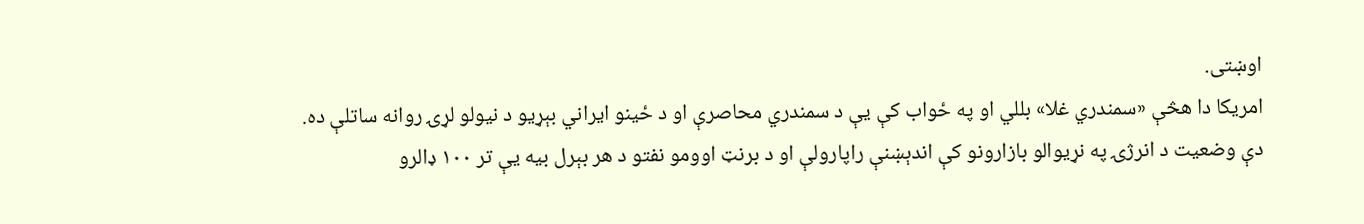اوښتی.
امریکا دا هڅې «سمندري غلا» بللي او په ځواب کې یې د سمندري محاصرې او د ځینو ایراني بېړیو د نیولو لړۍ روانه ساتلې ده.
دې وضعیت د انرژۍ په نړیوالو بازارونو کې اندېښنې راپارولې او د برنټ اوومو نفتو د هر بېرل بیه یې تر ۱۰۰ ډالرو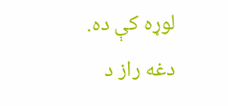لوړه کې ده.
دغه راز د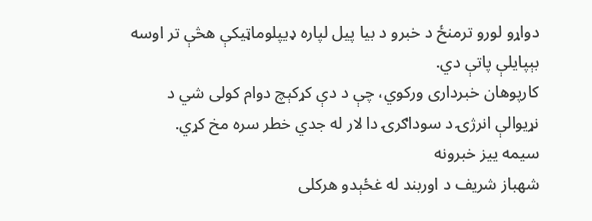دواړو لورو ترمنځ د خبرو د بیا پیل لپاره ډیپلوماټیکې هڅې تر اوسه بېپایلې پاتې دي.
کارپوهان خبرداری ورکوي، چې د دې کړکېچ دوام کولی شي د نړیوالې انرژۍ د سوداګرۍ دا لار له جدي خطر سره مخ کړي.
سیمه ییز خبرونه
شهباز شریف د اوربند له غځېدو هرکلی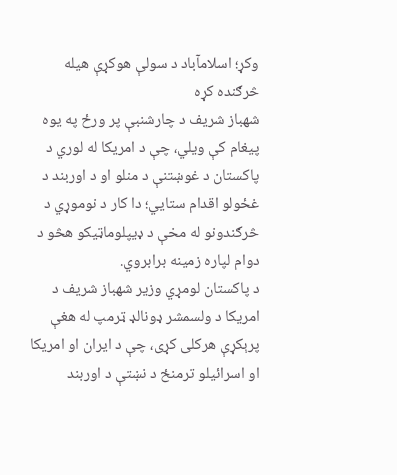وکړ؛ اسلامآباد د سولې هوکړې هیله څرګنده کړه
شهباز شریف د چارشنبې پر ورځ په یوه پیغام کې ویلي، چې د امریکا له لوري د پاکستان د غوښتنې د منلو او د اوربند د غځولو اقدام ستایي؛ دا کار د نوموړي د څرګندونو له مخې د ډیپلوماټیکو هڅو د دوام لپاره زمینه برابروي.
د پاکستان لومړي وزیر شهباز شریف د امریکا د ولسمشر ډونالډ ټرمپ له هغې پرېکړې هرکلی کړی، چې د ایران او امریکا او اسرائیلو ترمنځ د نښتې د اوربند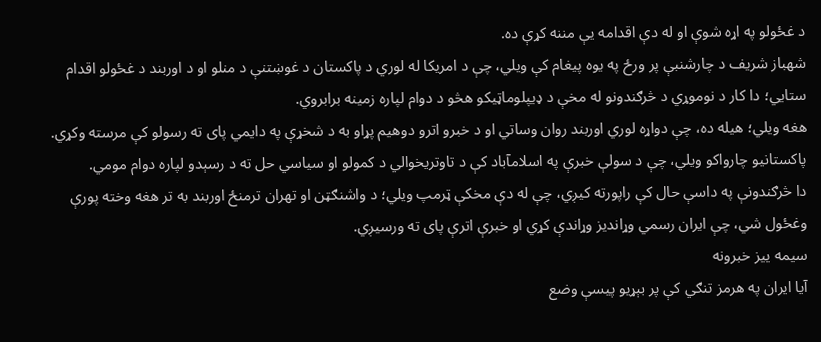د غځولو په اړه شوې او له دې اقدامه یې مننه کړې ده.
شهباز شریف د چارشنبې پر ورځ په یوه پیغام کې ویلي، چې د امریکا له لوري د پاکستان د غوښتنې د منلو او د اوربند د غځولو اقدام ستایي؛ دا کار د نوموړي د څرګندونو له مخې د ډیپلوماټیکو هڅو د دوام لپاره زمینه برابروي.
هغه ویلي؛ هیله ده، چې دواړه لوري اوربند روان وساتي او د خبرو اترو دوهیم پړاو به د شخړې په دایمي پای ته رسولو کې مرسته وکړي.
پاکستانيو چارواکو ويلي، چې د سولې خبرې په اسلامآباد کې د تاوتریخوالي د کمولو او سیاسي حل ته د رسېدو لپاره دوام مومي.
دا څرګندونې په داسې حال کې راپورته کیږي، چې له دې مخکې ټرمپ ویلي؛ د واشنګټن او تهران ترمنځ اوربند به تر هغه وخته پورې وغځول شي، چې ایران رسمي وړاندیز وړاندې کړي او خبرې اترې پای ته ورسیږي.
سیمه ییز خبرونه
آیا ایران په هرمز تنګي کې پر بېړیو پیسې وضع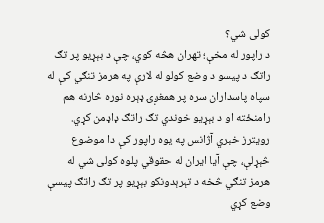کولی شي؟
د راپور له مخې؛ تهران هڅه کوي، چې د بېړیو پر تګ راتګ د پیسو د وضع کولو له لارې په هرمز تنګي کې له سپاه پاسداران سره پر همغږۍ ډېره نوره څارنه هم رامنځته او د بېړیو خوندي تګ راتګ ډاډمن کړي.
رویترز خبري آژانس په یوه راپور کې دا موضوع څېړلې، چې آیا ایران له حقوقي پلوه کولی شي له هرمز تنګي څخه د تېرېدونکو بېړیو پر تګ راتګ پیسې وضع کړي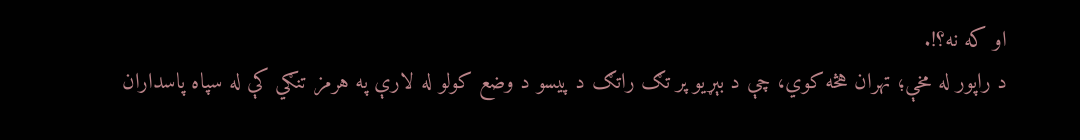او که نه؟!.
د راپور له مخې؛ تهران هڅه کوي، چې د بېړیو پر تګ راتګ د پیسو د وضع کولو له لارې په هرمز تنګي کې له سپاه پاسداران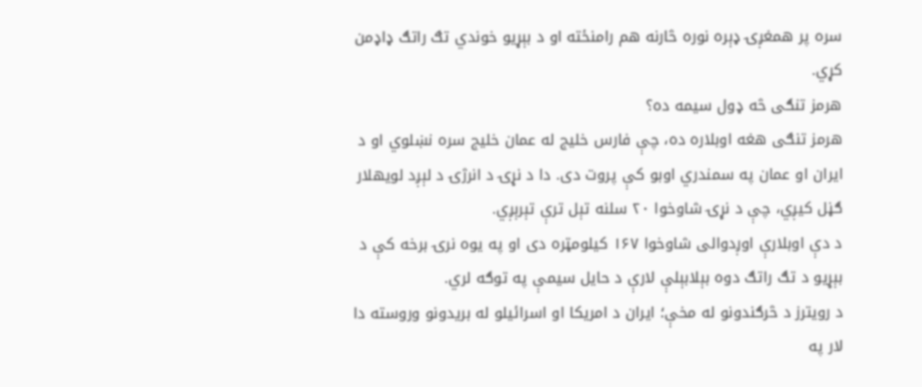سره پر همغږۍ ډېره نوره څارنه هم رامنځته او د بېړیو خوندي تګ راتګ ډاډمن کړي.
هرمز تنګی څه ډول سیمه ده؟
هرمز تنګی هغه اوبلاره ده، چې فارس خلیج له عمان خلیج سره نښلوي او د ایران او عمان په سمندري اوبو کې پروت دی. دا د نړۍ د انرژۍ د لېږد لویهلار ګڼل کیږي، چې د نړۍ شاوخوا ۲۰ سلنه تېل ترې تېرېږي.
د دې اوبلارې اوږدوالی شاوخوا ۱۶۷ کیلومټره دی او په یوه نرۍ برخه کې د بېړیو د تګ راتګ دوه بېلابېلې لارې د حایل سیمې په توګه لري.
د رویترز د څرګندونو له مخې؛ ایران د امریکا او اسرائیلو له بریدونو وروسته دا لار په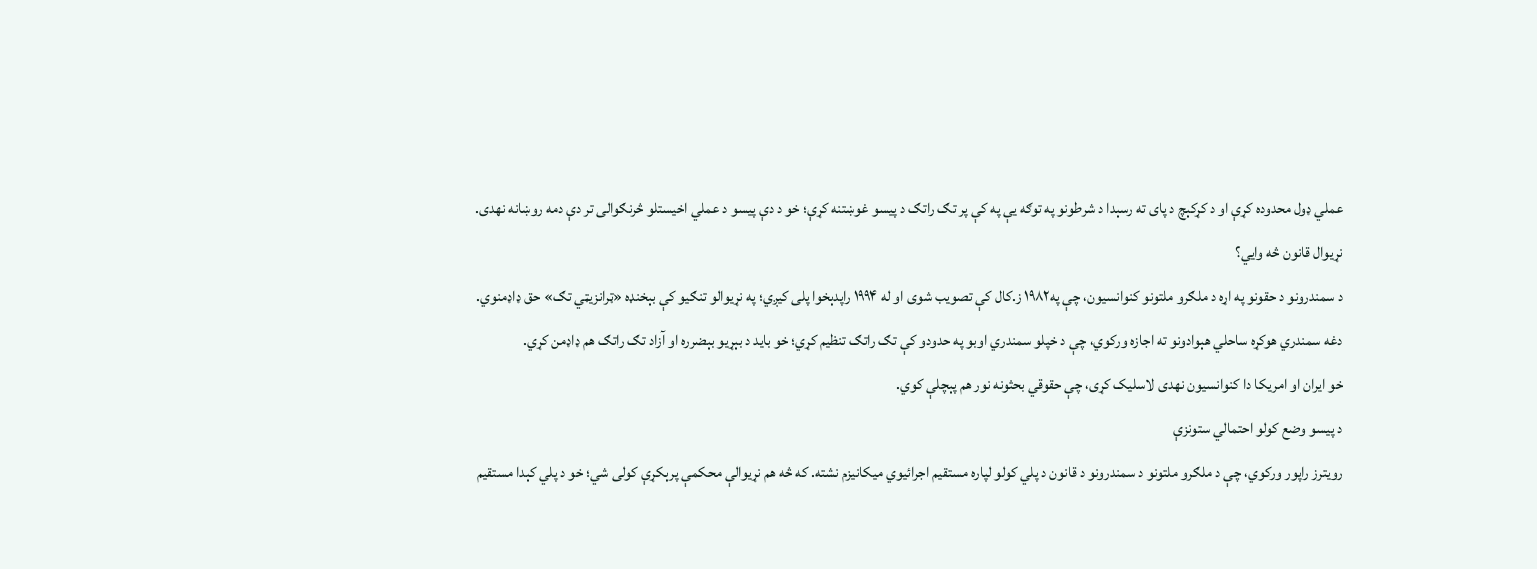عملي ډول محدوده کړې او د کړکېچ د پای ته رسېدا د شرطونو په توګه یې په کې پر تګ راتګ د پیسو غوښتنه کړې؛ خو د دې پیسو د عملي اخیستلو څرنګوالی تر دې دمه روښانه نهدی.
نړیوال قانون څه وايي؟
د سمندرونو د حقونو په اړه د ملګرو ملتونو کنوانسیون، چې په۱۹۸۲ ز.کال کې تصویب شوی او له ۱۹۹۴ راپدېخوا پلی کیږي؛ په نړیوالو تنګیو کې بېخنډه «ټرانزیټي تګ» حق ډاډمنوي.
دغه سمندري هوکړه ساحلي هېوادونو ته اجازه ورکوي، چې د خپلو سمندري اوبو په حدودو کې تګ راتګ تنظیم کړي؛ خو باید د بېړیو بېضرره او آزاد تګ راتګ هم ډاډمن کړي.
خو ایران او امریکا دا کنوانسیون نهدی لاسلیک کړی، چې حقوقي بحثونه نور هم پېچلې کوي.
د پیسو وضع کولو احتمالي ستونزې
رویترز راپور ورکوي، چې د ملګرو ملتونو د سمندرونو د قانون د پلي کولو لپاره مستقیم اجرائیوي میکانیزم نشته. که څه هم نړیوالې محکمې پرېکړې کولی شي؛ خو د پلي کېدا مستقیم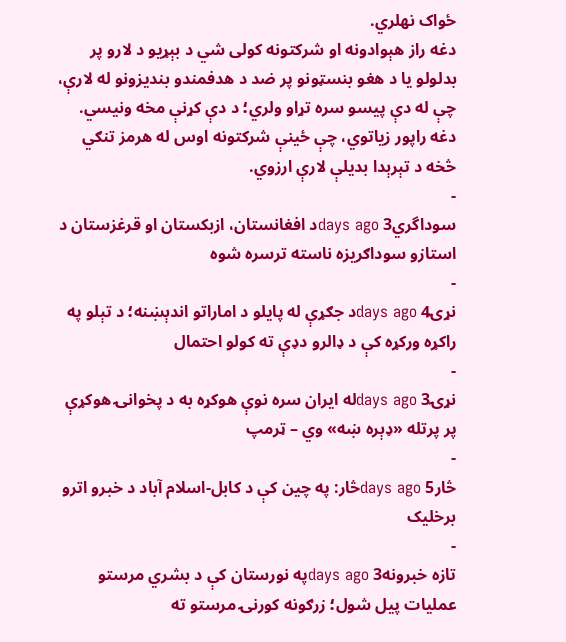ځواک نهلري.
دغه راز هېوادونه او شرکتونه کولی شي د بېړیو د لارو پر بدلولو یا د هغو بنسټونو پر ضد د هدفمندو بندیزونو له لارې، چې له دې پیسو سره تړاو ولري؛ د دې کړنې مخه ونیسي.
دغه راپور زیاتوي، چې ځینې شرکتونه اوس له هرمز تنګي څخه د تېرېدا بدیلې لارې ارزوي.
-
سوداگري3 days agoد افغانستان، ازبکستان او قرغزستان د استازو سوداګریزه ناسته ترسره شوه
-
نړۍ4 days agoد جګړې له پایلو د اماراتو اندېښنه؛ د تېلو په راکړه ورکړه کې د ډالرو دډې ته کولو احتمال
-
نړۍ3 days agoله ایران سره نوې هوکړه به د پخوانۍ هوکړې پر پرتله «ډېره ښه» وي – ټرمپ
-
څار5 days agoڅار: په چین کې د کابل-اسلام آباد د خبرو اترو برخلیک
-
تازه خبرونه3 days agoپه نورستان کې د بشري مرستو عملیات پیل شول؛ زرګونه کورنۍ مرستو ته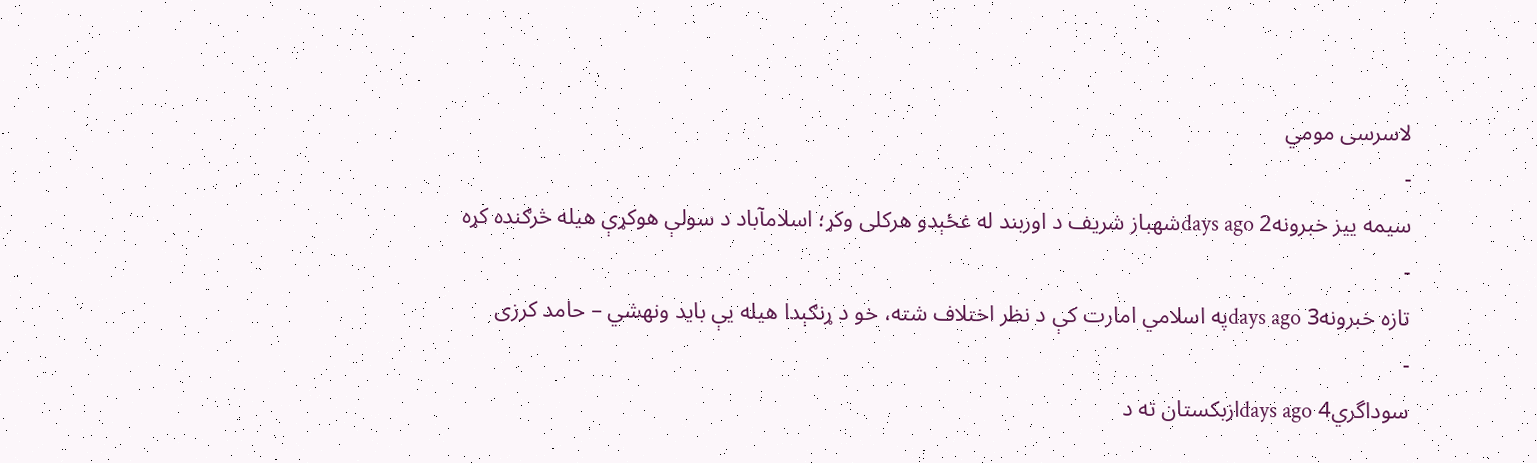لاسرسی مومي
-
سیمه ییز خبرونه2 days agoشهباز شریف د اوربند له غځېدو هرکلی وکړ؛ اسلامآباد د سولې هوکړې هیله څرګنده کړه
-
تازه خبرونه3 days agoپه اسلامي امارت کې د نظر اختلاف شته، خو د ړنګېدا هیله یې باید ونهشي – حامد کرزی
-
سوداگري4 days agoازبکستان ته د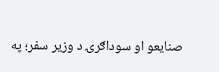صنایعو او سوداګرۍ د وزیر سفر؛ په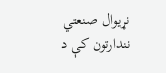نړیوال صنعتي نندارتون کې د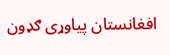افغانستان پیاوړی ګډون